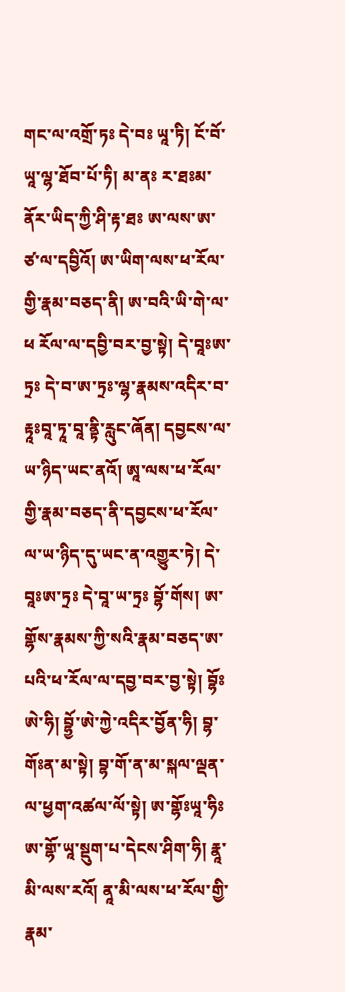གང་ལ་འགྲོ་ཏཿ དེ་བཿ ཡཱ་ཏི། ངོ་བོ་ཡཱ་ལྷ་ཐོབ་པོ་ཏི། མ་ནཿ ར་ཐཿམ་ནོར་ཡིད་ཀྱི་ཤི་རྟ་ཐཿ ཨ་ལས་ཨ་ཙ་ལ་དབྱིའོ། ཨ་ཡིག་ལས་ཕ་རོལ་གྱི་རྣམ་བཅད་ནི། ཨ་བའི་ཡི་གེ་ལ་ཕ རོལ་ལ་དབྱི་བར་བྱ་སྟེ། དེ་བཱཿཨ་ཏྲཿ དེ་བ་ཨ་ཏྲཿ་ལྷ་རྣམས་འདིར་བ་རྟཱཿབཱ་ཏཱ་བཱ་ནྟི་རླུང་ཞོན། དབྱངས་ལ་ཡ་ཉིད་ཡང་ནའོ། ཨཱ་ལས་ཕ་རོལ་གྱི་རྣམ་བཅད་ནི་དབྱངས་ཕ་རོལ་ལ་ཡ་ཉིད་དུ་ཡང་ན་འགྱུར་ཏེ། དེ་བཱཿཨ་ཏྲཿ དེ་བཱ་ཡ་ཏྲཿ བྷོ་གོས། ཨ་གྷོས་རྣམས་ཀྱི་སའི་རྣམ་བཅད་ཨ་པའི་ཕ་རོལ་ལ་དབྱ་བར་བྱ་སྟེ། བྷོཿཨེ་ཧི། བྷྱོ་ཨེ་ཀྱེ་འདིར་བྱོན་ཧི། བྷ་གོཿན་མ་སྟེ། བྷ་གོ་ན་མ་སྐལ་ལྡན་ལ་ཕྱག་འཚལ་ལོ་སྟེ། ཨ་གྷོཿཡཱ་ཧིཿ ཨ་གྷོ་ཡཱ་སྡུག་པ་དེངས་ཤིག་ཧི། རྣཱ་མི་ལས་རའོ། ནཱ་མི་ལས་ཕ་རོལ་གྱི་རྣམ་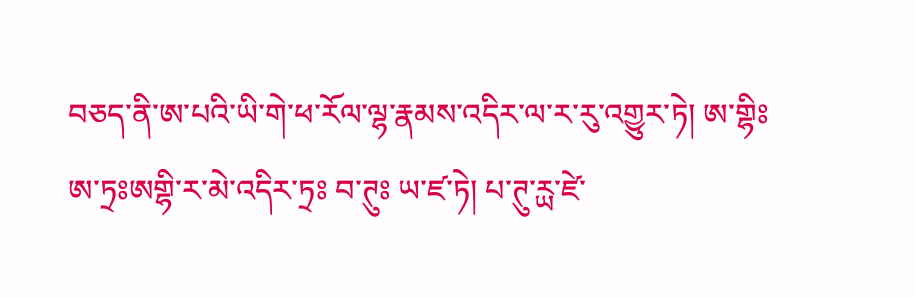བཅད་ནི་ཨ་པའི་ཡི་གེ་ཕ་རོལ་ལྷ་རྣམས་འདིར་ལ་ར་རུ་འགྱུར་ཏེ། ཨ་གྷིཿ ཨ་ཏྲཿཨགྷི་ར་མེ་འདིར་ཏྲཿ བ་ཊུཿ ཡ་ཛ་ཏེ། པ་ཊུ་ཪྻ་ཛེ་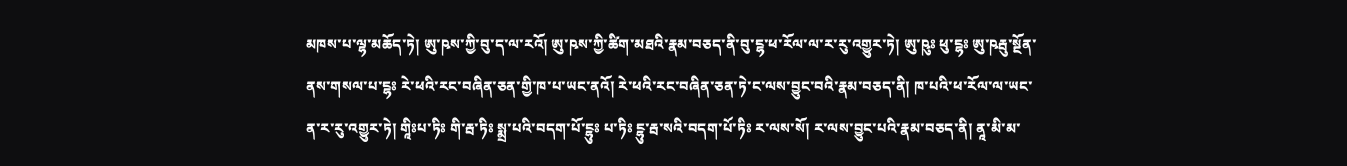མཁས་པ་ལྷ་མཆོད་ཏེ། ཨུ་ཥས་ཀྱི་བུ་ད་ལ་རའོ། ཨུ་ཥས་ཀྱི་ཚིག་མཐའི་རྣམ་བཅད་ནི་བུ་ངྷ་ཕ་རོལ་ལ་ར་རུ་འགྱུར་ཏེ། ཨུ་ཥུཿ ཕུ་ངྷཿ ཨུ་ཥརྦུ་སྔོན་ནས་གསལ་པ་ངྷཿ རེ་ཕའི་རང་བཞིན་ཅན་གྱི་ཁ་པ་ཡང་ནའོ། རེ་ཕའི་རང་བཞིན་ཅན་ཏེ་ང་ལས་བྱུང་བའི་རྣམ་བཅད་ནི། ཁ་པའི་ཕ་རོལ་ལ་ཡང་ན་ར་རུ་འགྱུར་ཏེ། གཱིཿཔ་ཏིཿ གི་རྦ་ཏིཿ སྨྲ་པའི་བདག་པོ་ངྷུཿ པ་ཏིཿ ངྷུ་རྦ་སའི་བདག་པོ་ཏིཿ ར་ལས་སོ། ར་ལས་བྱུང་པའི་རྣམ་བཅད་ནི། ནཱ་མི་མ་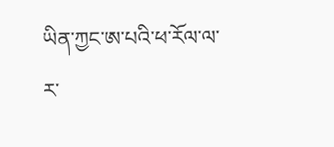ཡིན་ཀྱང་ཨ་པའི་ཕ་རོལ་ལ་ར་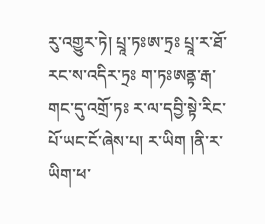རུ་འགྱུར་ཏེ། པྲཱ་ཏཿཨ་ཏྲཿ པྲཱ་ར་ཐོ་རང་ས་འདིར་ཏྲཿ ག་ཏཿཨནྟ་རྒ་གང་དུ་འགྲོ་ཏཿ ར་ལ་དབྱི་སྟེ་རིང་པོ་ཡང་ངོ་ཞེས་པ། ར་ཡིག །ནི་ར་ཡིག་ཕ་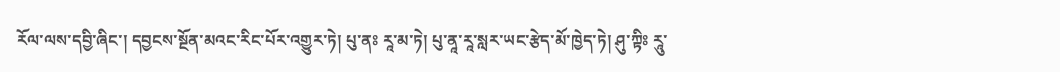རོལ་ལས་དབྱི་ཞིང་། དབྱངས་སྔོན་མའང་རིང་པོར་འགྱུར་ཏེ། པུ་ནཿ རཱ་མ་ཏེ། པུ་ནཱ་རཱ་སླར་ཡང་རྩེད་མོ་ཁྱེད་ཏེ། ཤུ་ཀྟིཿ རཱུ་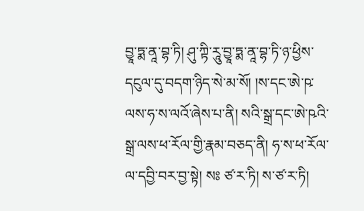བྱཱ་ཏྨ་ནཱ་བྷ་ཏི། ཤུ་ཀྟི་རཱུ་བྱཱ་ཏྨ་ནཱ་བྷ་ཏི་ཉ་ཕྱིས་དངུལ་དུ་བདག་ཉིད་སེ་མ་སོ། །ས་དང་ཨེ་ཥ་ལས་ཧ་ས་ལའོ་ཞེས་པ་ནི། སའི་སྒྲ་དང་ཨེ་ཥའི་སྒྲ་ལས་ཕ་རོལ་གྱི་རྣམ་བཅད་ནི། ཧ་ས་ཕ་རོལ་ལ་དབྱི་བར་བྱ་སྟེ། སཿ ཙ་ར་ཏི། ས་ཙ་ར་ཏི།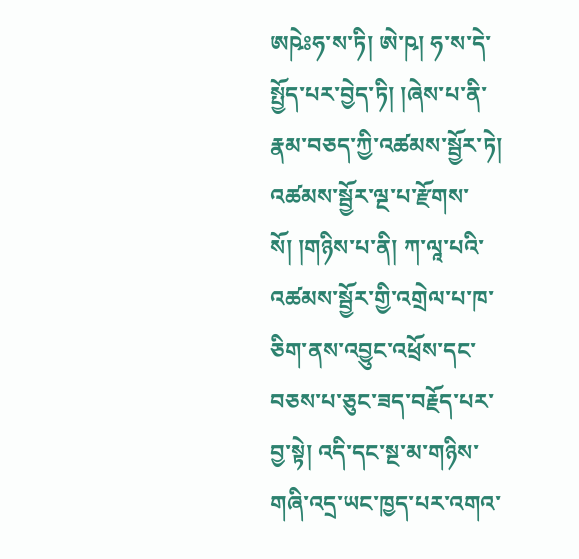ཨཥེཿཧ་ས་ཏི། ཨེ་ཥ། ཧ་ས་དེ་སྤྱོད་པར་བྱེད་ཏི། །ཞེས་པ་ནི་རྣམ་བཅད་ཀྱི་འཚམས་སྦྱོར་ཏེ། འཚམས་སྦྱོར་ལྔ་པ་རྫོགས་སོ། །གཉིས་པ་ནི། ཀ་ལཱ་པའི་འཚམས་སྦྱོར་གྱི་འགྲེལ་པ་ཁ་ཅིག་ནས་འབྱུང་འཕྲོས་དང་བཅས་པ་ཅུང་ཟད་བརྗོད་པར་བྱ་སྟེ། འདི་དང་སྔ་མ་གཉིས་གཞི་འདྲ་ཡང་ཁྱད་པར་འགའ་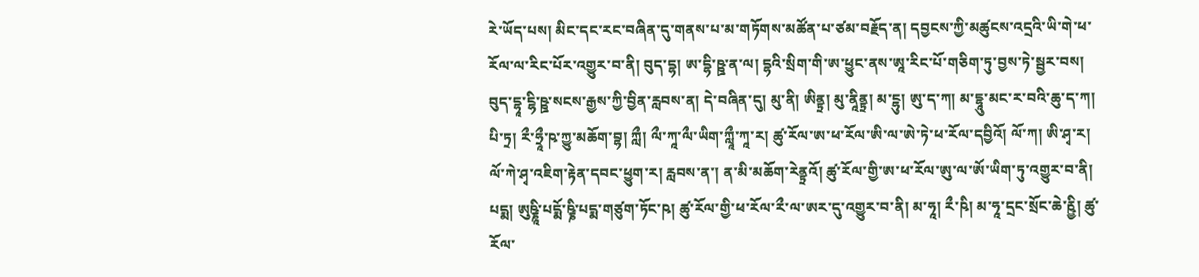རེ་ཡོད་པས། མིང་དང་རང་བཞིན་དུ་གནས་པ་མ་གཏོགས་མཚོན་པ་ཙམ་བརྗོད་ན། དབྱངས་ཀྱི་མཚུངས་འདྲའི་ཡི་གེ་ཕ་རོལ་ལ་རིང་པོར་འགྱུར་བ་ནི། བུད་དྷ། ཨ་དྷི་ཥྛ་ན་ལ། དྷའི་སྲིག་གི་ཨ་ཕྱུང་ནས་ཨཱ་རིང་པོ་གཅིག་ཏུ་བྱས་ཏེ་སྦྱར་བས། བུད་དྷཱ་ངྷི་ཥྛ་སངས་རྒྱས་ཀྱི་བྱིན་རླབས་ན། དེ་བཞིན་དུ། མུ་ནི། ཨིནྟྲ། མུ་ནཱིནྟྲ། མ་ངྷུ། ཨུ་ད་ཀ། མ་དྷཱུ་མང་ར་བའི་ཆུ་ད་ཀ། པི་ཏྲ། རྀ་ཧྲཱྀ་ཥ་ཀྱུ་མཆོག་བྷ། ཀླྀ། ལྀ་ཀཱ་ལྀ་ཡིག་ཀླཱྀ་ཀཱ་ར། ཚུ་རོལ་ཨ་ཕ་རོལ་ཨི་ལ་ཨེ་ཏེ་ཕ་རོལ་དབྱིའོ། ལོ་ཀ། ཨི་ཤྭ་ར། ལོ་ཀེ་ཤྭ་འཇིག་རྟེན་དབང་ཕྱུག་ར། རླབས་ན་། ན་མི་མཆོག་རེནྟྲའོ། ཚུ་རོལ་གྱི་ཨ་ཕ་རོལ་ཨུ་ལ་ཨོ་ཡིག་ཏུ་འགྱུར་བ་ནི། པདྨ། ཨུཥྞཱི་པདྨོ་ཥྞི་པདྨ་གཙུག་ཏོང་ཥ། ཚུ་རོལ་གྱི་ཕ་རོལ་རྀ་ལ་ཨར་དུ་འགྱུར་བ་ནི། མ་ཧཱ། རྀ་ཥི། མ་ཧཱ་དྲང་སྲོང་ཆེ་རྵྱི། ཚུ་རོལ་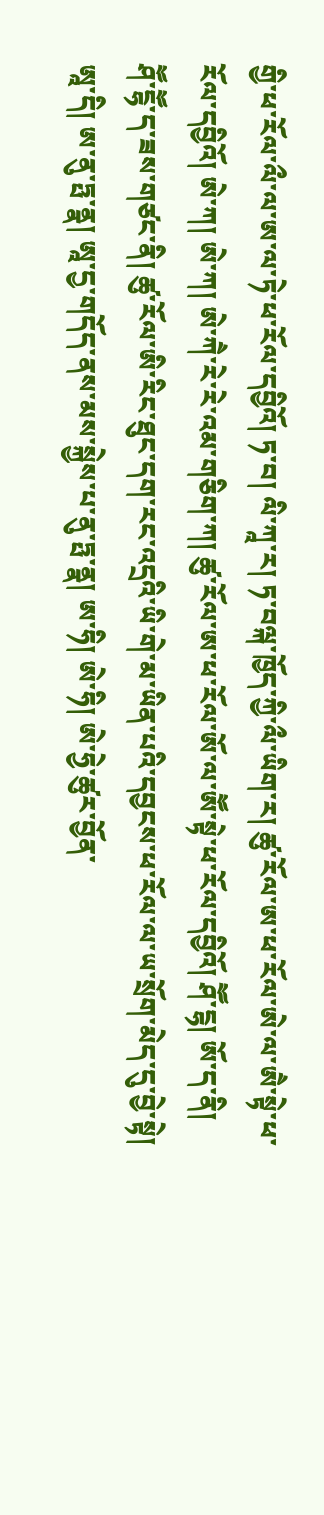གྱི་ཕ་རོལ་ལྀ་ལ་ཨ་ལ་ཏེ་ཕ་རོལ་དབྱིའོ། ཏ་བ། ལི་ཀཱ་ར། ཏ་བལྐ་ཁྱོད་ཀྱི་ལྀ་ཡིག་ར། ཚུ་རོལ་ཨ་ཕ་རོལ་ཨེ་ལ་ཨཻ་སྟེ་ཕ་རོལ་དབྱིའོ། ཨེ་ཀ། ཨེ་ཀ། ཨེ་ཀཻ་རེ་རེ་འམ་གཅིག་ཀ། ཚུ་རོལ་ཨ་ཕ་རོལ་ཨོ་ལ་ཨཽ་སྟེ་ཕ་རོལ་དབྱིའོ། ཤཽ་ངྷ། ཨོ་ད་ནི། ཤཽ་ངྷཽ་ད་ཟས་གཙང་ནི། ཚུ་རོལ་ཨི་རིང་ཐུང་དག་རང་འདྲའི་ཡི་གེ་མ་ཡིན་པའི་དབྱངས་ཕ་རོལ་ལ་ཡ་སྲོག་མེད་དུ་བྱེ་སྟེ། ཨཱ་དི། ཨ་ནུ་ཏྤ་ནྣ། ཨཱ་དྱ་གདོད་ནས་མས་སྐྱེས་པ་ནུ་ཏྤ་ནྣ། ཨ་ཧི། ཨེ་ཧི། ཨེ་ཧྱེ་ཚུར་བྱོན་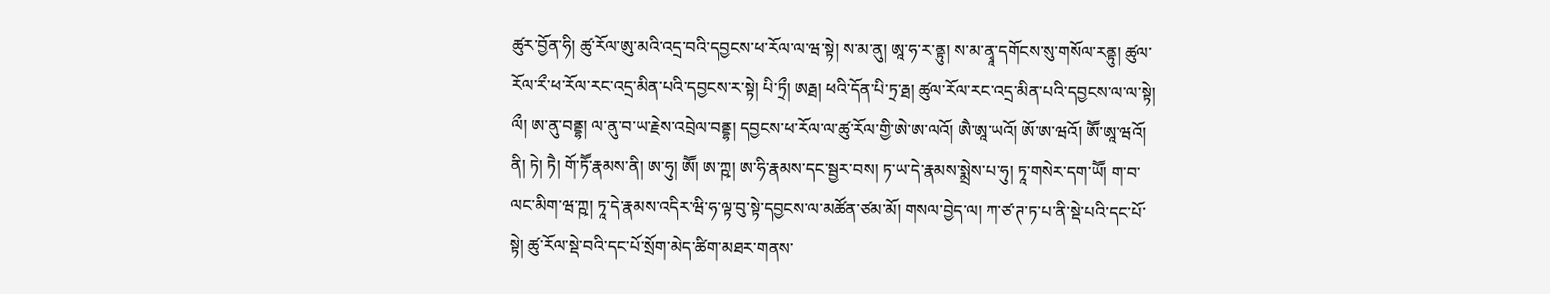ཚུར་བྱོན་ཧི། ཚུ་རོལ་ཨུ་མའི་འདྲ་བའི་དབྱངས་ཕ་རོལ་ལ་ཝ་སྟེ། ས་མ་ནུ། ཨཱ་ཧ་ར་ནྟུ། ས་མ་ནྭཱ་དགོངས་སུ་གསོལ་རནྟུ། ཚུལ་རོལ་རྀ་ཕ་རོལ་རང་འདྲ་མིན་པའི་དབྱངས་ར་སྟེ། པི་ཏྲྀ། ཨརྠ། ཕའི་དོན་པི་ཏྲ་རྠ། ཚུལ་རོལ་རང་འདྲ་མིན་པའི་དབྱངས་ལ་ལ་སྟེ། ལྀ། ཨ་ནུ་བནྡྷ། ལ་ནུ་བ་ཡ་རྗེས་འབྲེལ་བནྡྷ། དབྱངས་ཕ་རོལ་ལ་ཚུ་རོལ་གྱི་ཨེ་ཨ་ལའོ། ཨཻ་ཨཱ་ཡའོ། ཨོ་ཨ་ཝའོ། ཨཽ་ཨཱ་ཝའོ། ནི། ཏེ། ཏཻ། གོ་ཏཽ་རྣམས་ནི། ཨ་ཧུ། ཨཽ། ཨ་ཀྵ། ཨ་ཧི་རྣམས་དང་སྦྱར་བས། ཏ་ཡ་དེ་རྣམས་སྨྲེས་པ་ཧུ། ཏཱ་གསེར་དག་ཡཽ། ག་བ་ལང་མིག་ཝ་ཀྵ། ཏཱ་དེ་རྣམས་འདིར་ཝི་ཧ་ལྟ་བུ་སྟེ་དབྱངས་ལ་མཚོན་ཙམ་མོ། གསལ་བྱེད་ལ། ཀ་ཙ་ཊ་ཏ་པ་ནི་སྡེ་པའི་དང་པོ་སྟེ། ཚུ་རོལ་སྡེ་བའི་དང་པོ་སྲོག་མེད་ཚིག་མཐར་གནས་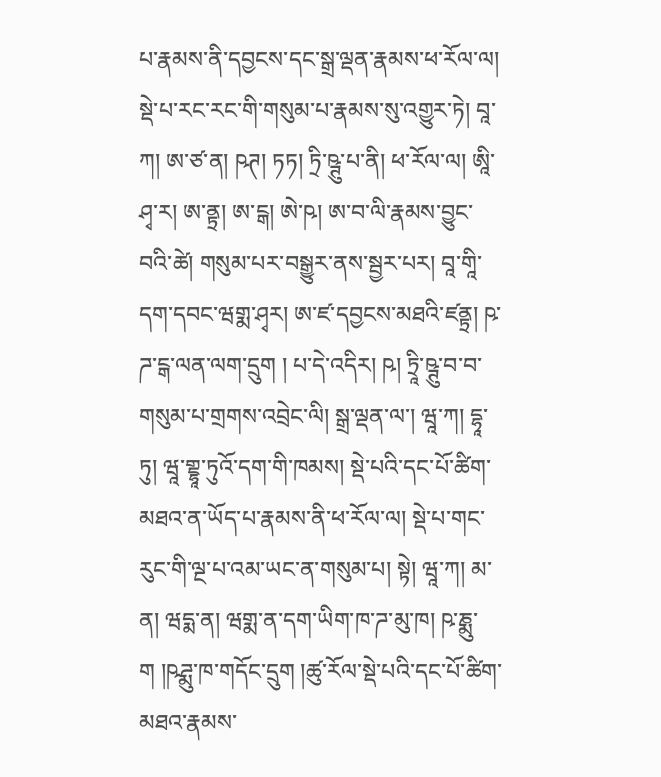པ་རྣམས་ནི་དབྱངས་དང་སྒྲ་ལྡན་རྣམས་ཕ་རོལ་ལ། སྡེ་པ་རང་རང་གི་གསུམ་པ་རྣམས་སུ་འགྱུར་ཏེ། བཱ་ཀ། ཨ་ཙ་ན། ཥཊ། ཏཏ། ཏྲི་ཥྚུ་པ་ནི། ཕ་རོལ་ལ། ཨཱི་ཤྭ་ར། ཨ་ནྟྲ། ཨ་ངྒ། ཨེ་ཥ། ཨ་བ་ལི་རྣམས་བྱུང་བའི་ཚེ། གསུམ་པར་བསྒྱུར་ནས་སྦྱར་པར། བཱ་གཱི་དག་དབང་ཝགྨ་ཤྭར། ཨ་ཛ་དབྱངས་མཐའི་ཛནྟྲ། ཥ་ཌ་ངྒ་ལན་ལག་དྲུག ། པ་དེ་འདིར། ཥ། ཏྲཱི་ཥྚུ་བ་བ་གསུམ་པ་གྲགས་འབྲེང་ལི། སྒྲ་ལྡན་ལ་། ཝཱ་ཀ། དྷཱ་ཏུ། ཝཱ་གྡྷཱ་ཏུའོ་དག་གི་ཁམས། སྡེ་པའི་དང་པོ་ཚིག་མཐའ་ན་ཡོད་པ་རྣམས་ནི་ཕ་རོལ་ལ། སྡེ་པ་གང་རུང་གི་ལྔ་པ་འམ་ཡང་ན་གསུམ་པ། སྟེ། ཝཱ་ཀ། མ་ན། ཝདྨ་ན། ཝགྨ་ན་དག་ཡིག་ཁ་ཌ་མུ་ཁ། ཥ་ཎྨུ་ག །ཥཌྨུ་ཁ་གདོང་དྲུག །ཚུ་རོལ་སྡེ་པའི་དང་པོ་ཚིག་མཐའ་རྣམས་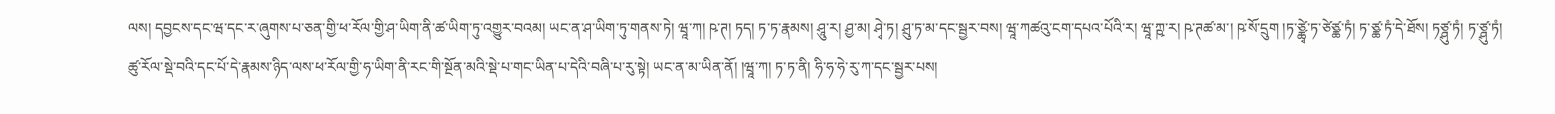ལས། དབྱངས་དང་ཝ་དང་ར་ཞུགས་པ་ཅན་གྱི་ཕ་རོལ་གྱི་ཤ་ཡིག་ནི་ཚ་ཡིག་ཏུ་འགྱུར་བའམ། ཡང་ན་ཤ་ཡིག་ཏུ་གནས་ཏེ། ཝཱ་ཀ། ཥ་ཊ། ཏད། ཏ་ཏ་རྣམས། ཤཱུ་ར། ཤྱ་མ། ཤྭེ་ཏ། ཤྲུ་ཏ་མ་དང་སྦྱར་བས། ཝཱ་ཀཚའུ་ངག་དཔའ་པོའི་ར། ཝཱ་ཀྵ་ར། ཥ་ཊཚ་མ་། ཥ་སོ་དྲུག །ཏ་ཙྪྭེ་ཏ་ཙེཙྪ་ཏཾ། ཏ་ཙྪ་ཏཾ་དེ་ཐོས། ཏཙྴུ་ཏཾ། ཏ་ཙྴུ་ཏཾ། ཚུ་རོལ་སྡེ་བའི་དང་པོ་དེ་རྣམས་ཉིད་ལས་ཕ་རོལ་གྱི་ཧ་ཡིག་ནི་རང་གི་སྔོན་མའི་སྡེ་པ་གང་ཡིན་པ་དེའི་བཞི་པ་རུ་སྟེ། ཡང་ན་མ་ཡིན་ནོ། །ཝཱ་ཀ། ཏ་ཏ་ནི། ཧི་ཧ་ཧེ་རུ་ཀ་དང་སྦྱར་པས།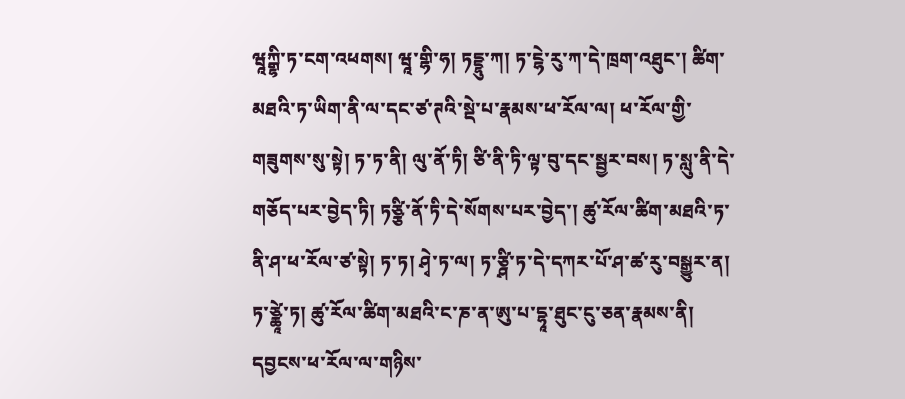ཝཱཀྒྷི་ཏ་ངག་འཕགས། ཝཱ་གྷི་ཧ། ཏདྡྷུ་ཀ། ཏ་ངྷེ་རུ་ཀ་དེ་ཁྲག་འཐུང་། ཚིག་མཐའི་ཏ་ཡིག་ནི་ལ་དང་ཙ་ཊའི་སྡེ་པ་རྣམས་ཕ་རོལ་ལ། ཕ་རོལ་གྱི་གཟུགས་སུ་སྟེ། ཏ་ཏ་ནི། ལུ་ནོ་ཏི། ཙི་ནི་ཏི་ལྟ་བུ་དང་སྦྱར་བས། ཏ་སླུ་ནི་དེ་གཅོད་པར་བྱེད་ཏི། ཏཙྩི་ནོ་ཏི་དེ་སོགས་པར་བྱེད་། ཚུ་རོལ་ཚིག་མཐའི་ཏ་ནི་ཤ་ཕ་རོལ་ཙ་སྟེ། ཏ་ཏ། ཤྭེ་ཏ་ལ། ཏ་ཙྴི་ཏ་དེ་དཀར་པོ་ཤ་ཚ་རུ་བསྒྱུར་ན། ཏ་ཙྪཱེ་ཏ། ཚུ་རོལ་ཚིག་མཐའི་ང་ཎ་ན་ཨུ་པ་དྷཱ་ཐུང་ངུ་ཅན་རྣམས་ནི། དབྱངས་ཕ་རོལ་ལ་གཉིས་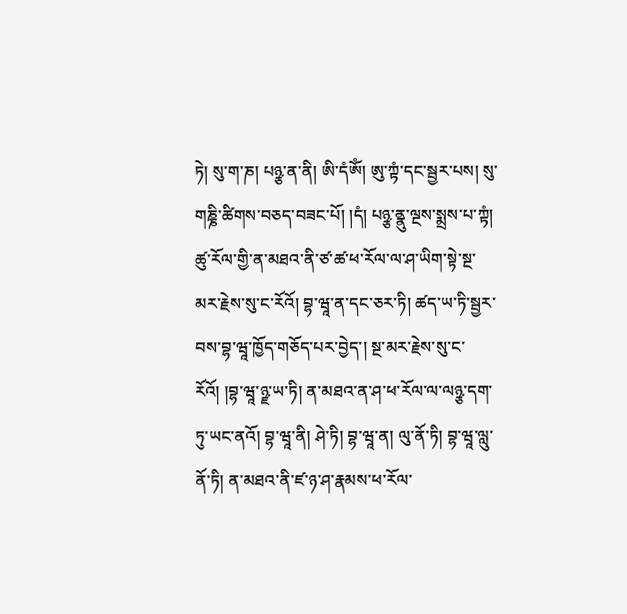ཏེ། སུ་ག་ཎ། པཉྩ་ན་ནི། ཨི་དཾༀ། ཨུ་ཀྟཾ་དང་སྦྱར་པས། སུ་གཎྞི་ཚིགས་བཅད་བཟང་པོ། །དཾ། པཉྩ་ནྣུ་ལྔས་སྨྲས་པ་ཀྟཾ། ཚུ་རོལ་གྱི་ན་མཐའ་ནི་ཙ་ཚ་ཕ་རོལ་ལ་ཤ་ཡིག་སྟེ་སྔ་མར་རྗེས་སུ་ང་རོའོ། བྷ་ཝཱ་ན་དང་ཅར་ཏི། ཚད་ཡ་ཏི་སྦྱར་བས་བྷ་ཝཱ་ཁྱོད་གཅོད་པར་བྱེད་། སྔ་མར་རྗེས་སུ་ང་རོའོ། །བྷ་ཝཱ་ཉྫ་ཡ་ཏི། ན་མཐའ་ན་ཤ་ཕ་རོལ་ལ་ལཉྩ་དག་ཏུ་ཡང་ནའོ། བྷ་ཝཱ་ནི། ཤེ་ཏི། བྷ་ཝཱ་ན། ལུ་ནོ་ཏི། བྷ་ཝཱ་ལླུ་ནོ་ཏི། ན་མཐའ་ནི་ཛ་ཉ་ཤ་རྣམས་ཕ་རོལ་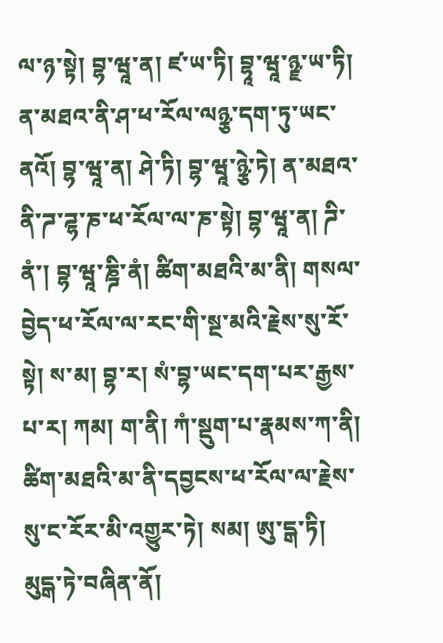ལ་ཉ་སྟེ། བྷ་ཝཱ་ན། ཛ་ཡ་ཏི། བྷཱ་ཝཱ་ཉྫ་ཡ་ཏི། ན་མཐའ་ནི་ཤ་ཕ་རོལ་ལཉྩ་དག་ཏུ་ཡང་ནའོ། བྷ་ཝཱ་ན། ཤེ་ཏི། བྷ་ཝཱ་ཉྩེ་ཏེ། ན་མཐའ་ནི་ཌ་ཌྷ་ཎ་ཕ་རོལ་ལ་ཎ་སྟེ། བྷ་ཝཱ་ན། ཌི་ནཾ་། བྷ་ཝཱ་ཎྜི་ནཾ། ཚིག་མཐའི་མ་ནི། གསལ་བྱེད་ཕ་རོལ་ལ་རང་གི་སྔ་མའི་རྗེས་སུ་རོ་སྟེ། ས་མ། བྷ་ར། སཾ་བྷ་ཡང་དག་པར་རྒྱས་པ་ར། ཀམ། ག་ནི། ཀཾ་སྡུག་པ་རྣམས་ཀ་ནི། ཚིག་མཐའི་མ་ནི་དབྱངས་ཕ་རོལ་ལ་རྗེས་སུ་ང་རོར་མི་འགྱུར་ཏེ། སམ། ཨུ་དྒ་ཏི། མུདྒ་ཏེ་བཞིན་ནོ།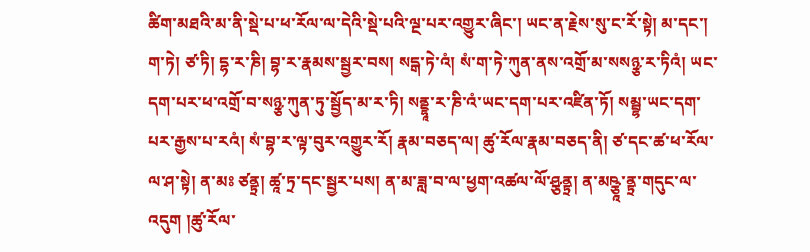ཚིག་མཐའི་མ་ནི་སྡེ་པ་ཕ་རོལ་ལ་དེའི་སྡེ་པའི་ལྔ་པར་འགྱུར་ཞིང་། ཡང་ན་རྗེས་སུ་ང་རོ་སྟེ། མ་དང་། ག་ཏེ། ཙ་ཏི། དྷ་ར་ཎི། བྷ་ར་རྣམས་སྦྱར་བས། སདྒ་ཏེ་འཾ། སཾ་ག་ཏེ་ཀུན་ནས་འགྲོ་མ་སསཉྩ་ར་ཏིའཾ། ཡང་དག་པར་ཕ་འགྲོ་བ་སཉྩ་ཀུན་ཏུ་སྦྱོད་མ་ར་ཏི། སནྡྷཱ་ར་ཎི་འཾ་ཡང་དག་པར་འཛིན་ཏོ། སམྦྷ་ཡང་དག་པར་རྒྱས་པ་རའཾ། སཾ་བྷ་ར་ལྟ་བུར་འགྱུར་རོ། རྣམ་བཅད་ལ། ཚུ་རོལ་རྣམ་བཅད་ནི། ཙ་དང་ཚ་ཕ་རོལ་ལ་ཤ་སྟེ། ན་མཿ ཙནྟྲ། ཚཱ་ཏྲ་དང་སྦྱར་པས། ན་མ་ཟླ་བ་ལ་ཕྱག་འཚལ་ལོ་ཤྩནྟྲ། ན་མཥྩཱ་ནྟྲ་གདུང་ལ་འདུག །ཚུ་རོལ་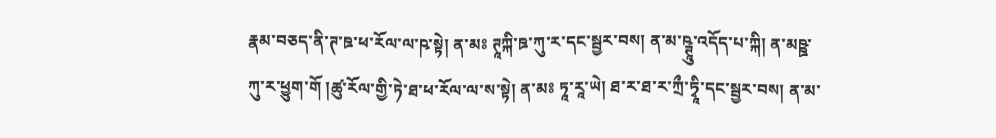རྣམ་བཅད་ནི་ཊ་ཋ་ཕ་རོལ་ལ་ཥ་སྟེ། ན་མཿ ཊཱཀྐི་ཋ་ཀུ་ར་དང་སྦྱར་བས། ན་མ་ཥྚཱུ་འདོད་པ་ཀྐི། ན་མཥྛ་ཀུ་ར་ཕྱུག་གོ །ཚུ་རོལ་གྱི་ཏེ་ཐ་ཕ་རོལ་ལ་ས་སྟེ། ན་མཿ ཏཱ་རཱ་ཡེ། ཐ་ར་ཐ་ར་ཀྲྀ་ཏྭཱི་དང་སྦྱར་བས། ན་མ་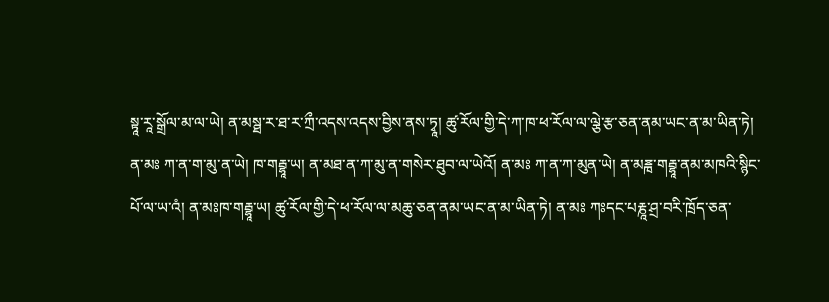སྟཱ་རཱ་སྒྲོལ་མ་ལ་ཡེ། ན་མསྠ་ར་ཐ་ར་ཀྲྀ་འདས་འདས་བྱིས་ནས་ཏྭཱ། ཚུ་རོལ་གྱི་དེ་ཀ་ཁ་ཕ་རོལ་ལ་ལྕེ་རྩ་ཅན་ནམ་ཡང་ན་མ་ཡིན་ཏེ། ན་མཿ ཀ་ན་ག་མུ་ན་ཡེ། ཁ་གརྦྷཱ་ཡ། ན་མཐ་ན་ཀ་མུ་ན་གསེར་ཐུབ་ལ་ཡེའོ། ན་མཿ ཀ་ན་ཀ་མུན་ཡེ། ན་མྈྑ་གརྦྷཱ་ནམ་མཁའི་སྙིང་པོ་ལ་ཡ་འཾ། ན་མཿཁ་གརྦྷཱ་ཡ། ཚུ་རོལ་གྱི་དེ་ཕ་རོལ་ལ་མཆུ་ཅན་ནམ་ཡང་ན་མ་ཡིན་ཏེ། ན་མཿ ཀཿདང་པརྞཱ་ཤྲ་བརི་ཁྲོད་ཅན་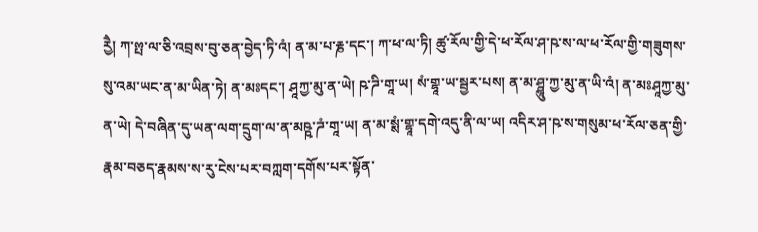ཪྱཻ། ཀ་ྉྤ་ལ་ཅི་འབྲས་བུ་ཅན་བྱེད་ཏི་འཾ། ན་མ་པ་རྞ་དང་། ཀ་ཕ་ལ་ཏི། ཚུ་རོལ་གྱི་དེ་ཕ་རོལ་ཤ་ཥ་ས་ལ་ཕ་རོལ་གྱི་གཟུགས་སུ་འམ་ཡང་ན་མ་ཡིན་ཏེ། ན་མཿདང་། ཤཱཀྱ་མུ་ན་ཡེ། ཥ་ཌི་གཱ་ཡ། སཾ་གྷཱ་ཡ་སྦྱར་པས། ན་མ་ཤྴཱུ་ཀྱ་མུ་ན་ཡི་འཾ། ན་མཿཤཱཀྱ་མུ་ན་ཡེ། དེ་བཞིན་དུ་ཡན་ལག་དྲུག་ལ་ན་མཥྵ་ཌཾ་གཱ་ཡ། ན་མ་སྶཾ་གྷཱ་དགེ་འདུ་ནི་ལ་ཡ། འདིར་ཤ་ཥ་ས་གསུམ་ཕ་རོལ་ཅན་གྱི་རྣམ་བཅད་རྣམས་ས་རུ་ངེས་པར་བཀླག་དགོས་པར་སྟོན་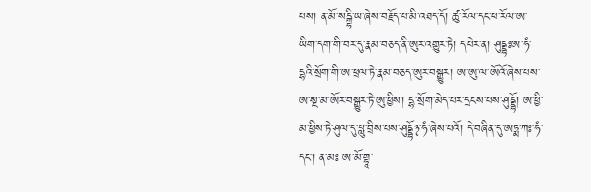པས། ན་མོ་སདྒྷི་ཡ་ཞེས་བརྗོད་པ་མི་འཐད་དོ། ཚུ་རོལ་དང་ཕ་རོལ་ཨ་ཡིག་དག་གི་བར་དུ་རྣམ་བཅད་ནི་ཨུར་འགྱུར་ཏེ། དཔེར་ན། ཤུདྡྷཿཨ་ཧཾ་དྷའི་སྲོག་གི་ཨ་ཕྲལ་ཏེ་རྣམ་བཅད་ཨུར་བསྒྱུར། ཨ་ཨུ་ལ་ཨོའོ་ཞེས་པས་ཨ་སྔ་མ་ཨོར་བསྒྱུར་ཏེ་ཨུ་ཕྱིས། དྷ་སྲོག་མེད་པར་དྲངས་པས་ཤུདྡྷོ། ཨ་ཕྱི་མ་ཕྱིས་ཏེ་ཤུལ་དུ་པླུ་བྲིས་པས་ཤུདྡྷོ྅་ཧཾ་ཞེས་པའོ། དེ་བཞིན་དུ་ཨཏྨ་ཀཿ་ཧཾ་དང་། ན་མཿ ཨ་མོ་གྷཱ་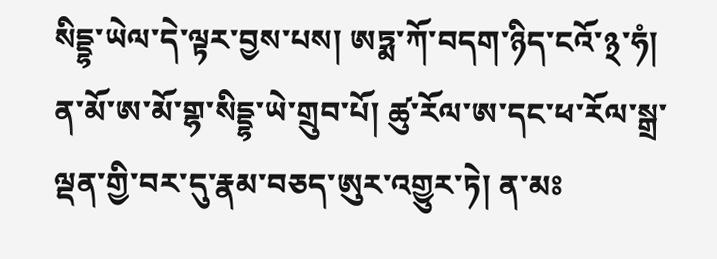སིདྡྷ་ཡེལ་དེ་ལྟར་བྱས་པས། ཨཏྨ་ཀོ་བདག་ཉིད་ངའོ་྅་ཧཾ། ན་མོ་ཨ་མོ་གྷ་སིདྡྷ་ཡེ་གྲུབ་པོ། ཚུ་རོལ་ཨ་དང་ཕ་རོལ་སྒྲ་ལྡན་གྱི་བར་དུ་རྣམ་བཅད་ཨུར་འགྱུར་ཏེ། ན་མཿ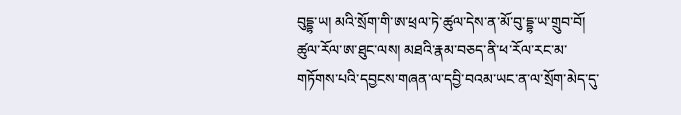བུདྡྷ་ཡ། མའི་སྲོག་གི་ཨ་ཕྲལ་ཏེ་ཚུལ་དེས་ན་མོ་བུ་དྡྷ་ཡ་གྲུབ་བོ། ཚུལ་རོལ་ཨ་ཐུང་ལས། མཐའི་རྣམ་བཅད་ནི་ཕ་རོལ་རང་མ་གཏོགས་པའི་དབྱངས་གཞན་ལ་དབྱི་བའམ་ཡང་ན་ལ་སྲོག་མེད་དུ་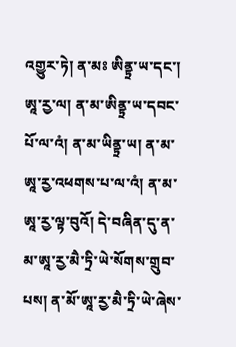འགྱུར་ཏེ། ན་མཿ ཨིནྟྲ་ཡ་དང་། ཨཱ་ཪྱ་ལ། ན་མ་ཨིནྟྲ་ཡ་དབང་པོ་ལ་འཾ། ན་མ་ཡིནྟྲ་ཡ། ན་མ་ཨཱ་ཪྱ་འཕགས་པ་ལ་འཾ། ན་མ་ཨཱ་ཪྱ་ལྟ་བུའོ། དེ་བཞིན་དུ་ན་མ་ཨཱ་ཪྱ་མཻ་ཏྲི་ཡེ་སོགས་གྲུབ་པས། ན་མོ་ཨཱ་ཪྱ་མཻ་ཏྲི་ཡེ་ཞེས་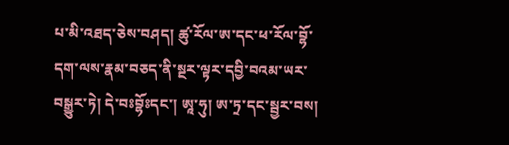པ་མི་འཐད་ཅེས་བཤད། ཚུ་རོལ་ཨ་དང་ཕ་རོལ་བྷོ་དག་ལས་རྣམ་བཅད་ནི་སྔར་ལྟར་དབྱི་བའམ་ཡར་བསྒྱུར་ཏེ། དེ་བཿབྷོཿདང་། ཨཱ་ཧུ། ཨ་ཏྲ་དང་སྦྱར་བས།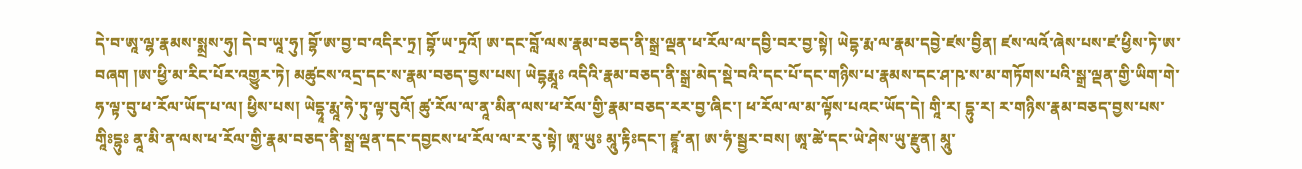དེ་བ་ཨཱ་ལྷ་རྣམས་སྨྲས་ཧུ། དེ་བ་ཡཱ་ཧུ། བྷོ་ཨ་བྱ་བ་འདིར་ཏྲ། བྷོ་ཡ་ཏྲའོ། ཨ་དང་བློ་ལས་རྣམ་བཅད་ནི་སྒྲ་ལྡན་ཕ་རོལ་ལ་དབྱི་བར་བྱ་སྟེ། ཡེདྷ་རྨ་ལ་རྣམ་དབྱེ་ཛས་བྱིན། ཛས་ལའོ་ཞེས་པས་ཛ་ཕྱིས་ཏེ་ཨ་བཞག །ཨ་ཕྱི་མ་རིང་པོར་འགྱུར་ཏེ། མཚུངས་འདྲ་དང་ས་རྣམ་བཅད་བྱས་པས། ཡེདྷརྨཱཿ འདིའི་རྣམ་བཅད་ནི་སྒྲ་མེད་སྡེ་བའི་དང་པོ་དང་གཉིས་པ་རྣམས་དང་ཤ་ཥ་ས་མ་གཏོགས་པའི་སྒྲ་ལྡན་གྱི་ཡིག་གེ་ཧ་ལྟ་བུ་ཕ་རོལ་ཡོད་པ་ལ། ཕྱིས་པས། ཡེདྷཱ་རྨཱ་ཧེ་ཏུ་ལྟ་བུའོ། ཚུ་རོལ་ལ་ནཱ་མིན་ལས་ཕ་རོལ་གྱི་རྣམ་བཅད་རར་བྱ་ཞིང་། ཕ་རོལ་ལ་མ་ལྟོས་པའང་ཡོད་དེ། གཱི་ར། དྷུ་ར། ར་གཉིས་རྣམ་བཅད་བྱས་པས་གཱིཿདྷུཿ ནཱ་མི་ན་ལས་ཕ་རོལ་གྱི་རྣམ་བཅད་ནི་སྒྲ་ལྡན་དང་དབྱངས་ཕ་རོལ་ལ་ར་རུ་སྟེ། ཨཱ་ཡུཿ མཱུ་རྟིཿདང་། ཛྙཱ་ན། ཨ་ཧཾ་སྦྱར་བས། ཨཱ་ཚེ་དང་ཡེ་ཤེས་ཡུ་རྫུན། མཱུ་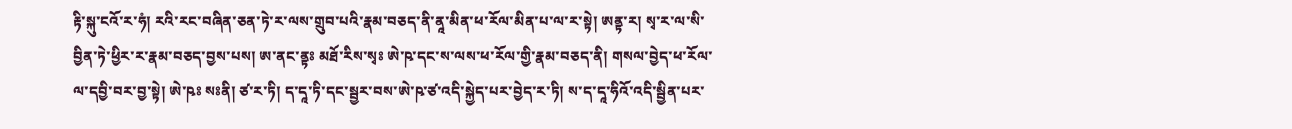རྟི་སྐུ་ངའོ་ར་ཧཾ། རའི་རང་བཞིན་ཅན་ཏེ་ར་ལས་གྲུབ་པའི་རྣམ་བཅད་ནི་ནཱ་མིན་ཕ་རོལ་མིན་པ་ལ་ར་སྟེ། ཨནྟ་ར། སྭ་ར་ལ་སི་བྱིན་ཏེ་ཕྱིར་ར་རྣམ་བཅད་བྱས་པས། ཨ་ནང་ནྟཿ མཐོ་རིས་སྭཿ ཨེ་ཥ་དང་ས་ལས་ཕ་རོལ་གྱི་རྣམ་བཅད་ནི། གསལ་བྱེད་ཕ་རོལ་ལ་དབྱི་བར་བྱ་སྟེ། ཨེ་ཥཿ སཿནི། ཙ་ར་ཏི། ད་དཱ་ཏི་དང་སྦྱར་བས་ཨེ་ཥ་ཙ་འདི་སྐྱེད་པར་བྱེད་ར་ཏི། ས་ད་དཱ་ཧིའོ་འདི་སྦྱིན་པར་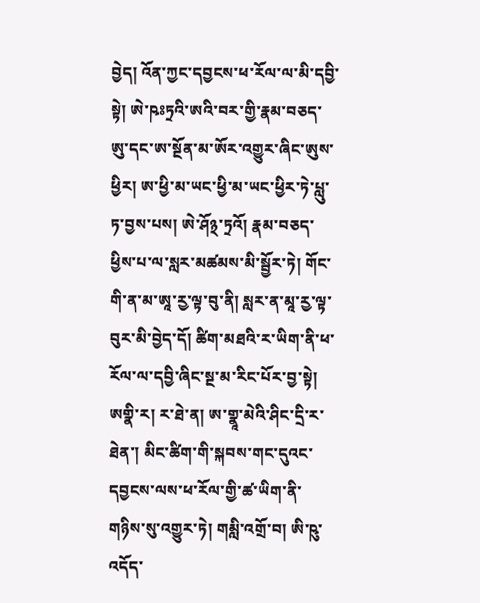བྱེད། འོན་ཀྱང་དབྱངས་ཕ་རོལ་ལ་མི་དབྱི་སྟེ། ཨེ་ཥཿཏྲའི་ཨའི་བར་གྱི་རྣམ་བཅད་ཨུ་དང་ཨ་སྔོན་མ་ཨོར་འགྱུར་ཞིང་ཨུས་ཕྱིར། ཨ་ཕྱི་མ་ཡང་ཕྱི་མ་ཡང་ཕྱིར་ཏེ་པླུ་ཏ་བྱས་པས། ཨེ་ཤོ྅་ཏྲའོ། རྣམ་བཅད་ཕྱིས་པ་ལ་སླར་མཚམས་མི་སྦྱོར་ཏེ། གོང་གི་ན་མ་ཨཱ་ཪྱ་ལྟ་བུ་ནི། སླར་ན་མཱ་ཪྱ་ལྟ་བུར་མི་བྱེད་དོ། ཚིག་མཐའི་ར་ཡིག་ནི་ཕ་རོལ་ལ་དབྱི་ཞིང་སྔ་མ་རིང་པོར་བྱ་སྟེ། ཨགྣི་ར། ར་ཐེ་ན། ཨ་གྣཱ་མེའི་ཤིང་དྲི་ར་ཐེན་། མིང་ཚིག་གི་སྐབས་གང་དུའང་དབྱངས་ལས་ཕ་རོལ་གྱི་ཚ་ཡིག་ནི་གཉིས་སུ་འགྱུར་ཏེ། གམླི་འགྲོ་བ། ཨི་ཥུ་འདོད་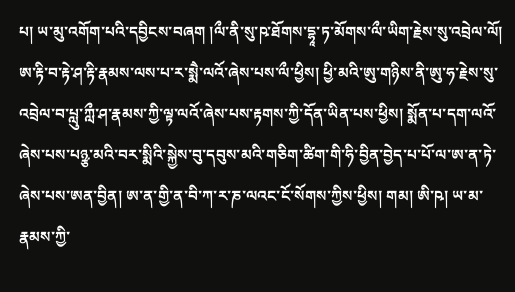པ། ཡ་མུ་འགོག་པའི་དབྱིངས་བཞག །ལྀ་ནི་སུ་ཥ་ཐོགས་དྷཱ་ཏ་མོགས་ལྀ་ཡིག་རྗེས་སུ་འབྲེལ་ལོ། ཨ་རྟི་བ་རྟེ་ཤ་རྟི་རྣམས་ལས་པ་ར་སྨཻ་ལའོ་ཞེས་པས་ལྀ་ཕྱིས། ཕྱི་མའི་ཨུ་གཉིས་ནི་ཨུ་ཧ་རྗེས་སུ་འབྲེལ་བ་པླུ་ཀླྀ་ཤ་རྣམས་ཀྱི་ལྟ་ལའོ་ཞེས་པས་རྟགས་ཀྱི་དོན་ཡིན་པས་ཕྱིས། སྨོན་པ་དག་ལའོ་ཞེས་པས་པཉྩ་མའི་བར་སྨིའི་སྐྱེས་བུ་དབུས་མའི་གཅིག་ཚིག་གི་ཧི་བྱིན་བྱེད་པ་པོ་ལ་ཨ་ན་ཏེ་ཞེས་པས་ཨན་བྱིན། ཨ་ན་གྱི་ན་བི་ཀ་ར་ཎ་ལའང་ངོ་སོགས་ཀྱིས་ཕྱིས། གམ། ཨི་ཥ། ཡ་མ་རྣམས་ཀྱི་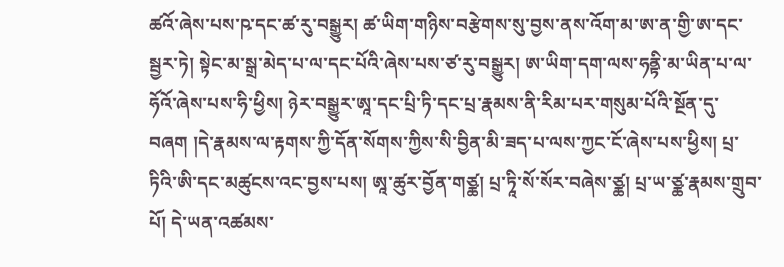ཚའོ་ཞེས་པས་ཥ་དང་ཚ་རུ་བསྒྱུར། ཚ་ཡིག་གཉིས་བརྩེགས་སུ་བྱས་ནས་འོག་མ་ཨ་ན་གྱི་ཨ་དང་སྦྱར་ཏེ། སྟེང་མ་སྒྲ་མེད་པ་ལ་དང་པོའི་ཞེས་པས་ཙ་རུ་བསྒྱུར། ཨ་ཡིག་དག་ལས་ཧནྟི་མ་ཡིན་པ་ལ་ཧོའོ་ཞེས་པས་ཧི་ཕྱིས། ཉེར་བསྒྱུར་ཨཱ་དང་པྲི་ཏི་དང་པྲ་རྣམས་ནི་རིམ་པར་གསུམ་པོའི་སྔོན་དུ་བཞག །དེ་རྣམས་ལ་རྟགས་ཀྱི་དོན་སོགས་ཀྱིས་སི་བྱིན་མི་ཟད་པ་ལས་ཀྱང་ངོ་ཞེས་པས་ཕྱིས། པྲ་ཏིའི་ཨི་དང་མཚུངས་འང་བྱས་པས། ཨཱ་ཚུར་བྱོན་གཙྪ། པྲ་ཏཱི་སོ་སོར་བཞེས་ཙྪ། པྲ་ཡ་ཙྪ་རྣམས་གྲུབ་པོ། དེ་ཡན་འཚམས་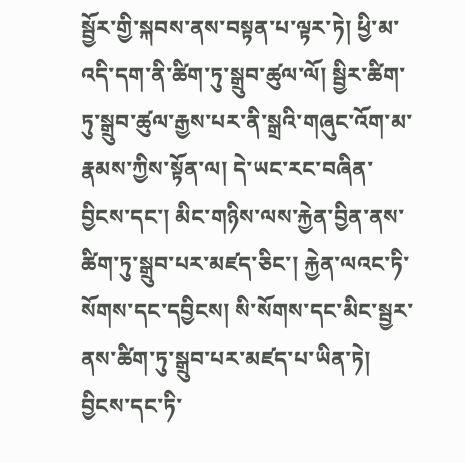སྦྱོར་གྱི་སྐབས་ནས་བསྟན་པ་ལྟར་ཏེ། ཕྱི་མ་འདི་དག་ནི་ཚིག་ཏུ་སྒྲུབ་ཚུལ་ལོ། སྦྱིར་ཚིག་ཏུ་སྒྲུབ་ཚུལ་རྒྱས་པར་ནི་སྒྲའི་གཞུང་འོག་མ་རྣམས་ཀྱིས་སྟོན་ལ། དེ་ཡང་རང་བཞིན་བྱིངས་དང་། མིང་གཉིས་ལས་རྐྱེན་བྱིན་ནས་ཚིག་ཏུ་སྒྲུབ་པར་མཛད་ཅིང་། རྐྱེན་ལའང་ཏི་སོགས་དང་དབྱིངས། སི་སོགས་དང་མིང་སྦྱར་ནས་ཚིག་ཏུ་སྒྲུབ་པར་མཛད་པ་ཡིན་ཏེ། བྱིངས་དང་ཏི་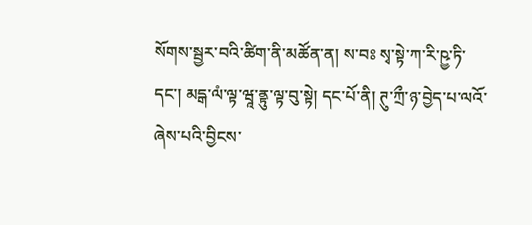སོགས་སྦྱར་བའི་ཚིག་ནི་མཚོན་ན། ས་བཿ སྭ་སྟེ་ཀ་རི་ཥྱ་ཏི་དང་། མདྒ་ལཾ་ལྟ་ཝཱ་ནྟུ་ལྟ་བུ་སྟེ། དང་པོ་ནི། ཊུ་ཀྲྀ་ཉ་བྱེད་པ་ལའོ་ཞེས་པའི་བྱིངས་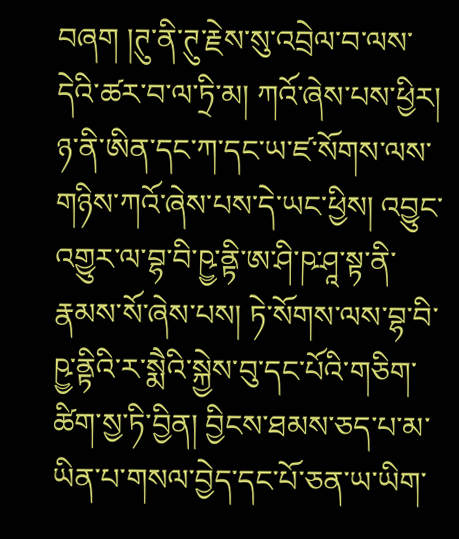བཞག །ཊུ་ནི་ཊུ་རྗེས་སུ་འབྲེལ་བ་ལས་དེའི་ཚར་བ་ལ་ཏྲི་མ། ཀའོ་ཞེས་པས་ཕྱིར། ཉ་ནི་ཨིན་དང་ཀ་དང་ཡ་ཛ་སོགས་ལས་གཉིས་ཀའོ་ཞེས་པས་དེ་ཡང་ཕྱིས། འབྱུང་འགྱུར་ལ་བྷ་བི་ཥྱ་ནྟི་ཨ་ཤི་ཥ་ཤཱ་སྟ་ནི་རྣམས་སོ་ཞེས་པས། ཏེ་སོགས་ལས་བྷ་བི་ཥྱ་ནྟིའི་ར་སྨཻའི་སྐྱེས་བུ་དང་པོའི་གཅིག་ཚིག་སྱ་ཏི་བྱིན། བྱིངས་ཐམས་ཅད་པ་མ་ཡིན་པ་གསལ་བྱེད་དང་པོ་ཅན་ཡ་ཡིག་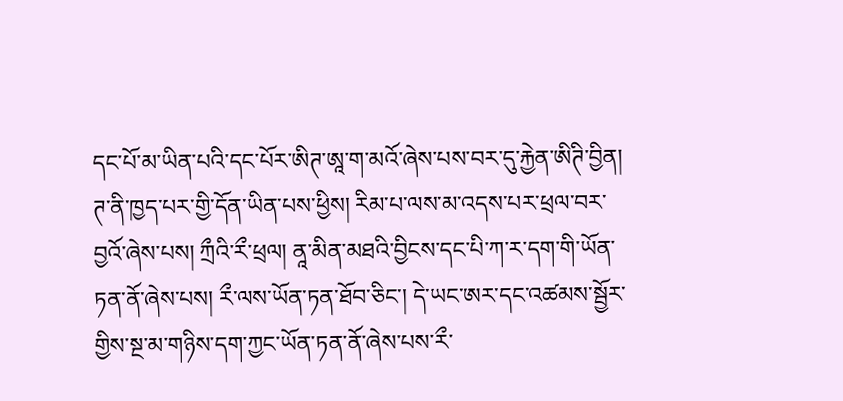དང་པོ་མ་ཡིན་པའི་དང་པོར་ཨིཊ་ཨཱ་ག་མའོ་ཞེས་པས་བར་དུ་རྐྱེན་ཨིཊི་བྱིན། ཊ་ནི་ཁྱད་པར་གྱི་དོན་ཡིན་པས་ཕྱིས། རིམ་པ་ལས་མ་འདས་པར་ཕྲལ་བར་བྱའོ་ཞེས་པས། ཀྲྀའི་རྀ་ཕྲལ། ནཱ་མིན་མཐའི་བྱིངས་དང་པི་ཀ་ར་དག་གི་ཡོན་ཏན་ནོ་ཞེས་པས། རྀ་ལས་ཡོན་ཏན་ཐོབ་ཅིང་། དེ་ཡང་ཨར་དང་འཚམས་སྦྱོར་གྱིས་སྔ་མ་གཉིས་དག་ཀྱང་ཡོན་ཏན་ནོ་ཞེས་པས་རྀ་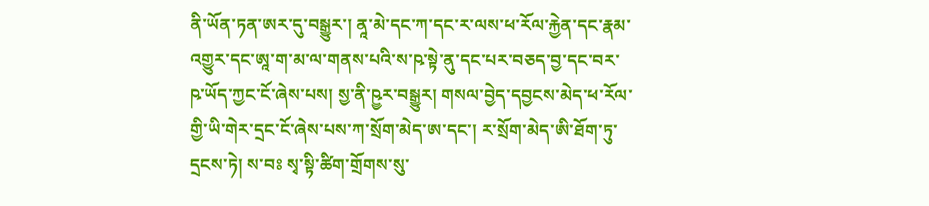ནི་ཡོན་ཏན་ཨར་དུ་བསྒྱུར་། ནཱ་མེ་དང་ཀ་དང་ར་ལས་ཕ་རོལ་རྐྱེན་དང་རྣམ་འགྱུར་དང་ཨཱ་ག་མ་ལ་གནས་པའི་ས་ཥ་སྟེ་ནུ་དང་པར་བཅད་བྱ་དང་བར་ཥ་ཡོད་ཀྱང་ངོ་ཞེས་པས། སྱ་ནི་ཥྱར་བསྒྱུར། གསལ་བྱེད་དབྱངས་མེད་ཕ་རོལ་གྱི་ཡི་གེར་དྲང་ངོ་ཞེས་པས་ཀ་སྲོག་མེད་ཨ་དང་། ར་སྲོག་མེད་ཨི་ཐོག་ཏུ་དྲངས་ཏེ། ས་བཿ སྭ་སྟི་ཚིག་གྲོགས་སུ་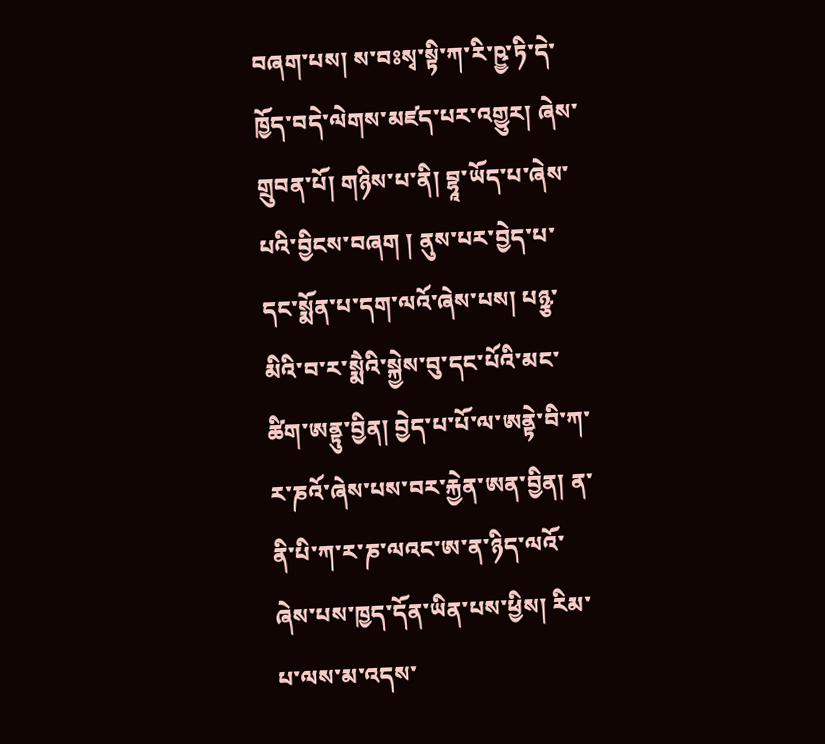བཞག་པས། ས་བཿསྭ་སྟི་ཀ་རི་ཥྱ་ཏི་དེ་ཁྱོད་བདེ་ལེགས་མཛད་པར་འགྱུར། ཞེས་གྲུབན་པོ། གཉིས་པ་ནི། བྷཱ་ཡོད་པ་ཞེས་པའི་བྱིངས་བཞག ། ནུས་པར་བྱེད་པ་དང་སྨོན་པ་དག་ལའོ་ཞེས་པས། པཉྩ་མིའི་བ་ར་སྨཻའི་སྐྱེས་བུ་དང་པོའི་མང་ཚིག་ཨནྟུ་བྱིན། བྱེད་པ་པོ་ལ་ཨནྟེ་བི་ཀ་ར་ཎའོ་ཞེས་པས་བར་རྐྱེན་ཨན་བྱིན། ན་ནི་པི་ཀ་ར་ཎ་ལའང་ཨ་ན་ཉིད་ལའོ་ཞེས་པས་ཁྱད་དོན་ཡིན་པས་ཕྱིས། རིམ་པ་ལས་མ་འདས་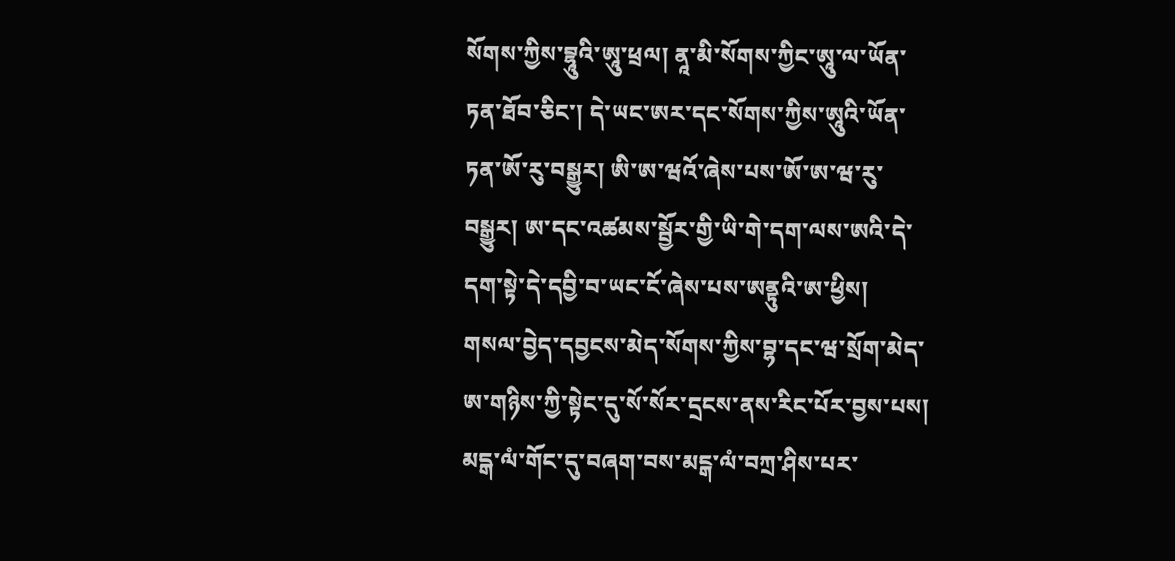སོགས་ཀྱིས་བྷཱུའི་ཨཱུ་ཕྲལ། ནཱ་མི་སོགས་ཀྱིང་ཨཱུ་ལ་ཡོན་ཏན་ཐོབ་ཅིང་། དེ་ཡང་ཨར་དང་སོགས་ཀྱིས་ཨཱུའི་ཡོན་ཏན་ཨོ་རུ་བསྒྱུར། ཨི་ཨ་ཝའོ་ཞེས་པས་ཨོ་ཨ་ཝ་རུ་བསྒྱུར། ཨ་དང་འཚམས་སྦྱོར་གྱི་ཡི་གེ་དག་ལས་ཨའི་དེ་དག་སྟེ་དེ་དབྱི་བ་ཡང་ངོ་ཞེས་པས་ཨནྟུའི་ཨ་ཕྱིས། གསལ་བྱེད་དབྱངས་མེད་སོགས་ཀྱིས་བྷ་དང་ཝ་སྲོག་མེད་ཨ་གཉིས་ཀྱི་སྟེང་དུ་སོ་སོར་དྲངས་ནས་རིང་པོར་བྱས་པས། མདྒ་ལཾ་གོང་དུ་བཞག་བས་མངྒ་ལཾ་བཀྲ་ཤིས་པར་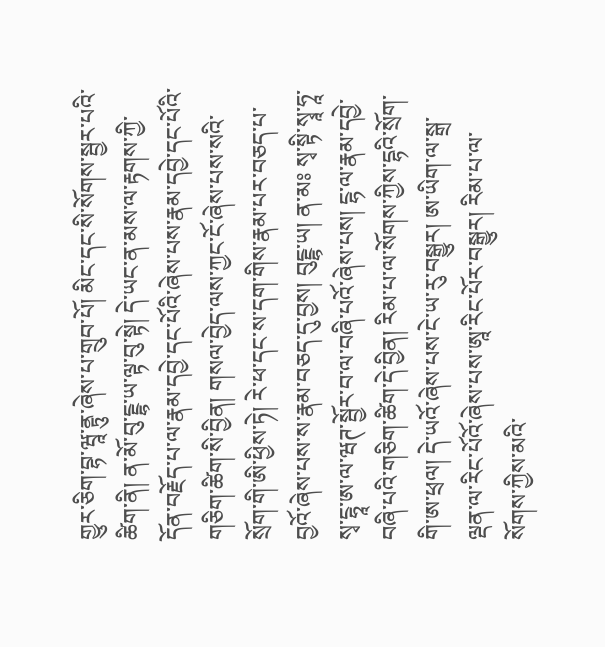གྱུར་ཅིག་བྷ་ཝཱ་ནྟུ་ཞེས་པ་གྲུབ་པོ། མིང་དང་སི་སོགས་སྦྱར་པའི་ཚིག་ནི། ན་མོ་བུ་ངྔྷ་ཡ་ལྟ་བུ་སྟེ། དེ་ཡང་ན་མས་ལ་རྟགས་ཀྱི་དོན་བརྗོད་པ་ལ་རྣམ་དབྱེ་དང་པོའི་ཞེས་པས་རྣམ་དབྱེ་དང་པོའི་གཅིག་ཚིག་སི་བྱིན། གསལ་བྱེད་ལས་ཀྱང་ངོ་ཞེས་པས་སའི་སྲོག་གི་ཨི་ཕྱིས་ཏེ། རེ་ཕ་དང་ས་དག་གིས་རྣམ་པར་བཅད་པ་བྱའོ་ཞེས་པས་ས་རྣམ་བཅད་དུ་བྱས། བུངྔྷ་ཡ། ན་མཿ སྭ་སྟི་སྭཱ་ཧཱ་སྭ་ངྷཱ་ཨ་ལ་ཝཊ་སྦྱོར་བ་ལ་བཞི་པའོ་ཞེས་པས། ངྷ་ལ་རྣམ་དབྱེ་བཞི་པའི་གཅིག་ཚིག་དེ་བྱིན། རིམ་པ་ལ་སོགས་ཀྱིས་དྷའི་སྲོག་གི་ཨ་ཕྲལ། དེ་ཡའོ་ཞེས་པས་ངེ་ཡ་རུ་བསྒྱུར། ཨ་ཡིག་ལ་སྒྲ་ལྡན་ལ་རིང་པོའོ་ཞེས་པས་ཨཱ་རིང་པོར་བསྒྱུར། རིམ་པ་ལ་སོགས་ཀྱིས་མའི་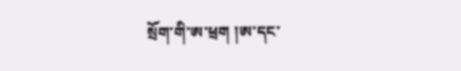སྲོག་གི་ཨ་ཕྲག །ཨ་དང་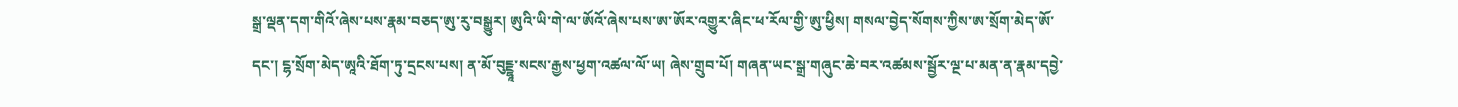སྒྲ་ལྡན་དག་གིའོ་ཞེས་པས་རྣམ་བཅད་ཨུ་རུ་བསྒྱུར། ཨུའི་ཡི་གེ་ལ་ཨོའོ་ཞེས་པས་ཨ་ཨོར་འགྱུར་ཞིང་ཕ་རོལ་གྱི་ཨུ་ཕྱིས། གསལ་བྱེད་སོགས་ཀྱིས་ཨ་སྲོག་མེད་ཨོ་དང་། ངྷ་སྲོག་མེད་ཨཱའི་ཐོག་ཏུ་དྲངས་པས། ན་མོ་བུངྔྷཱ་སངས་རྒྱས་ཕྱག་འཚལ་ལོ་ཡ། ཞེས་གྲུབ་པོ། གཞན་ཡང་སྒྲ་གཞུང་ཆེ་བར་འཚམས་སྦྱོར་ལྔ་པ་མན་ན་རྣམ་དབྱེ་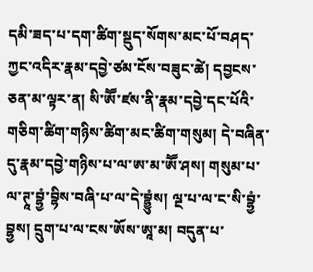དམི་ཟད་པ་དག་ཚིག་སྡུད་སོགས་མང་པོ་བཤད་ཀྱང་འདིར་རྣམ་དབྱེ་ཙམ་ངོས་བཟུང་ཚེ། དབྱངས་ཅན་མ་ལྟར་ན། སི་ཨཽ་ཛས་ནི་རྣམ་དབྱེ་དང་པོའི་གཅིག་ཚིག་གཉིས་ཚིག་མང་ཚིག་གསུམ། དེ་བཞིན་དུ་རྣམ་དབྱེ་གཉིས་པ་ལ་ཨ་མ་ཨཽ་ཤས། གསུམ་པ་ལ་ཊཱ་བྷྱཾ་བྷིས་བཞི་པ་ལ་དེ་བྷྱུཾས། ལྔ་པ་ལ་ང་སི་བྷྱཾ་བྷྱས། དྲུག་པ་ལ་ངས་ཨོས་ཨཱ་མ། བདུན་པ་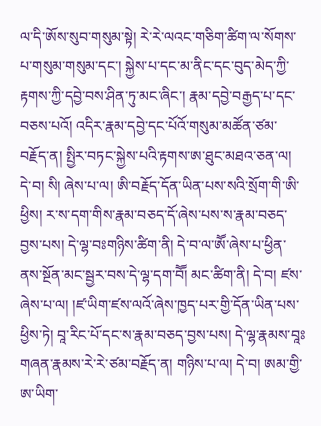ལ་དི་ཨོས་སུབ་གསུམ་སྟེ། རེ་རེ་ལའང་གཅིག་ཚིག་ལ་སོགས་པ་གསུམ་གསུམ་དང་། སྐྱེས་པ་དང་མ་ནིང་དང་བུད་མེད་ཀྱི་རྟགས་ཀྱི་དབྱེ་བས་ཤིན་ཏུ་མང་ཞིང་། རྣམ་དབྱེ་བརྒྱད་པ་དང་བཅས་པའོ། འདིར་རྣམ་དབྱེ་དང་པོའོ་གསུམ་མཚོན་ཙམ་བརྗོད་ན། སྤྱིར་བཏང་སྐྱེས་པའི་རྟགས་ཨ་ཐུང་མཐའ་ཅན་ལ། དེ་བ། སི། ཞེས་པ་ལ། ཨི་བརྗོད་དོན་ཡིན་པས་སའི་སྲོག་གི་ཨི་ཕྱིས། ར་ས་དག་གིས་རྣམ་བཅད་དོ་ཞེས་པས་ས་རྣམ་བཅད་བྱས་པས། དེ་ལྷ་བཿགཉིས་ཚིག་ནི། དེ་བ་ལ་ཨཽ་ཞེས་པ་ཕྱིན་ནས་སྔོན་མང་སྦྱར་བས་དེ་ལྷ་དག་བཽ། མང་ཚིག་ནི། དེ་བ། ཛས་ཞེས་པ་ལ། །ཛ་ཡིག་ཛས་ལའོ་ཞེས་ཁྱད་པར་གྱི་དོན་ཡིན་པས་ཕྱིས་ཏེ། བཱ་རིང་པོ་དང་ས་རྣམ་བཅད་བྱས་པས། དེ་ལྷ་རྣམས་བཱཿ གཞན་རྣམས་རེ་རེ་ཙམ་བརྗོད་ན། གཉིས་པ་ལ། དེ་བ། ཨམ་གྱི་ཨ་ཡིག་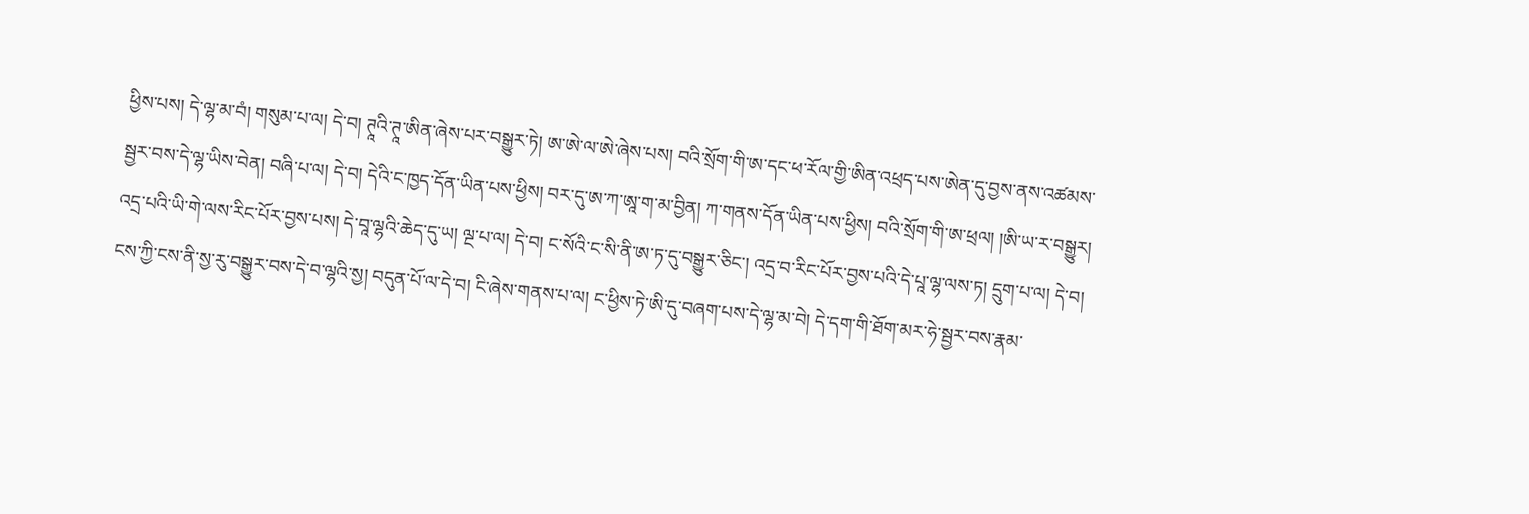ཕྱིས་པས། དེ་ལྷ་མ་བཾ། གསུམ་པ་ལ། དེ་བ། ཊཱའི་ཊཱ་ཨིན་ཞེས་པར་བསྒྱུར་ཏེ། ཨ་ཨེ་ལ་ཨེ་ཞེས་པས། བའི་སྲོག་གི་ཨ་དང་ཕ་རོལ་གྱི་ཨིན་འཕྲད་པས་ཨེན་དུ་བྱས་ནས་འཚམས་སྦྱར་བས་དེ་ལྷ་ཡིས་བེན། བཞི་པ་ལ། དེ་བ། དེའི་ང་ཁྱད་དོན་ཡིན་པས་ཕྱིས། བར་དུ་ཨ་ཀ་ཨཱ་ག་མ་བྱིན། ཀ་གནས་དོན་ཡིན་པས་ཕྱིས། བའི་སྲོག་གི་ཨ་ཕྲལ། །ཨི་ཡ་ར་བསྒྱུར། འདྲ་པའི་ཡི་གེ་ལས་རིང་པོར་བྱས་པས། དེ་བཱ་ལྷའི་ཆེད་དུ་ཡ། ལྔ་པ་ལ། དེ་བ། ང་སོའི་ང་སི་ནི་ཨ་ཏ་དུ་བསྒྱུར་ཅིང་། འདྲ་བ་རིང་པོར་བྱས་པའི་དེ་པཱ་ལྷ་ལས་ཏ། དྲུག་པ་ལ། དེ་བ། ངས་ཀྱི་ངས་ནི་སྱ་རུ་བསྒྱུར་བས་དེ་བ་ལྷའི་སྱ། བདུན་པོ་ལ་དེ་བ། ངི་ཞེས་གནས་པ་ལ། ང་ཕྱིས་ཏེ་ཨི་དུ་བཞག་པས་དེ་ལྷ་མ་བེ། དེ་དག་གི་ཐོག་མར་ཧེ་སྦྱར་བས་རྣམ་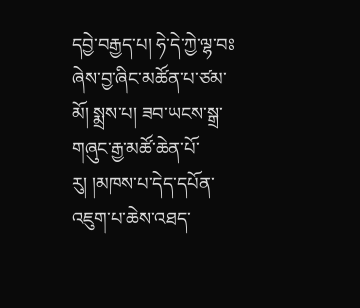དབྱེ་བརྒྱད་པ། ཧེ་དེ་ཀྱེ་ལྷ་བཿ ཞེས་བྱ་ཞིང་མཚོན་པ་ཙམ་མོ། སྨྲས་པ། ཟབ་ཡངས་སྒྲ་གཞུང་རྒྱ་མཚོ་ཆེན་པོ་རུ། །མཁས་པ་དེད་དཔོན་འཇུག་པ་ཆེས་འཐད་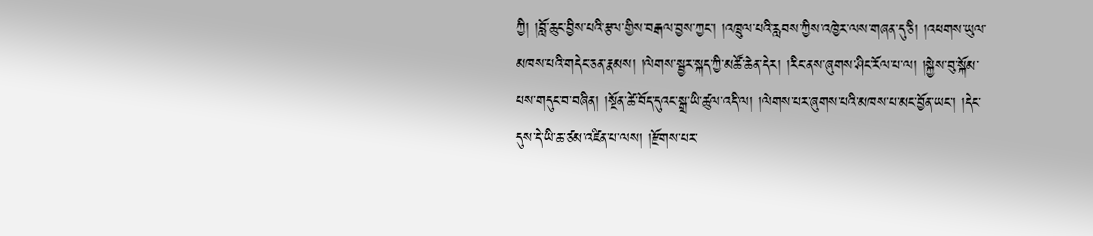ཀྱི། །བློ་ཆུང་བྱིས་པའི་རྩལ་གྱིས་བརྒལ་བྱས་ཀྱང་། །འཁྲུལ་པའི་རླབས་ཀྱིས་འཁྱེར་ལས་གཞན་དུ་ཅི། །འཕགས་ཡུལ་མཁས་པའི་གདེང་ཅན་རྣམས། །ལེགས་སྦྱར་སྐད་ཀྱི་མཚོ་ཆེན་དེར། །རིང་ནས་ཞུགས་ཤིང་རོལ་པ་ལ། །སྐྱེས་བུ་སྐོམ་པས་གདུང་བ་བཞིན། །སྔོན་ཚེ་བོད་དུའང་སྒྲ་ཡི་ཚུལ་འདི་ལ། །ལེགས་པར་ཞུགས་པའི་མཁས་པ་མང་བྱོན་ཡང་། །དེང་དུས་དེ་ཡི་ཆ་ཙམ་འཛིན་པ་ལས། །རྫོགས་པར་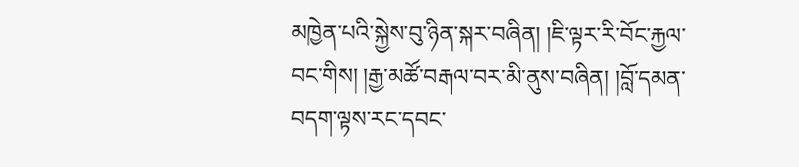མཁྱེན་པའི་སྐྱེས་བུ་ཉིན་སྐར་བཞིན། །ཇི་ལྟར་རི་བོང་རྐྱལ་བང་གིས། །རྒྱ་མཚོ་བརྒལ་བར་མི་ནུས་བཞིན། །བློ་དམན་བདག་ལྟས་རང་དབང་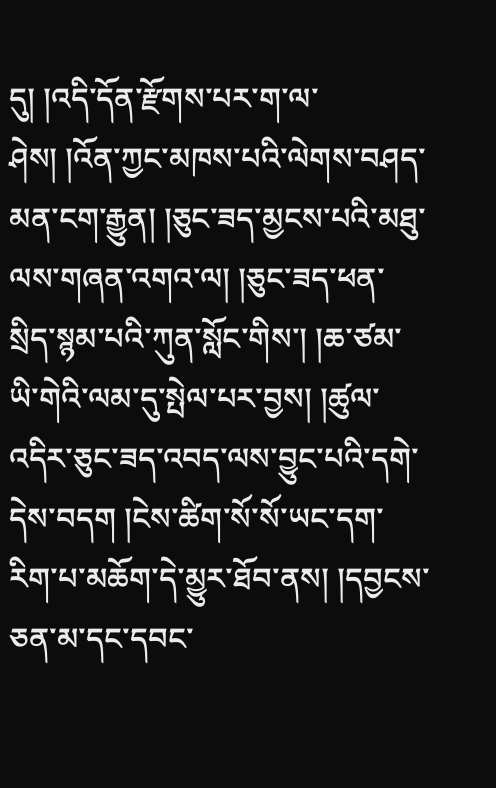དུ། །འདི་དོན་རྫོགས་པར་ག་ལ་ཤེས། །འོན་ཀྱང་མཁས་པའི་ལེགས་བཤད་མན་ངག་རྒྱུན། །ཅུང་ཟད་མྱངས་པའི་མཐུ་ལས་གཞན་འགའ་ལ། །ཅུང་ཟད་ཕན་སྲིད་སྙམ་པའི་ཀུན་སློང་གིས་། །ཆ་ཙམ་ཡི་གེའི་ལམ་དུ་སྤེལ་པར་བྱས། །ཚུལ་འདིར་ཅུང་ཟད་འབད་ལས་བྱུང་པའི་དགེ་དེས་བདག །ངེས་ཚིག་སོ་སོ་ཡང་དག་རིག་པ་མཆོག་དེ་མྱུར་ཐོབ་ནས། །དབྱངས་ཅན་མ་དང་དབང་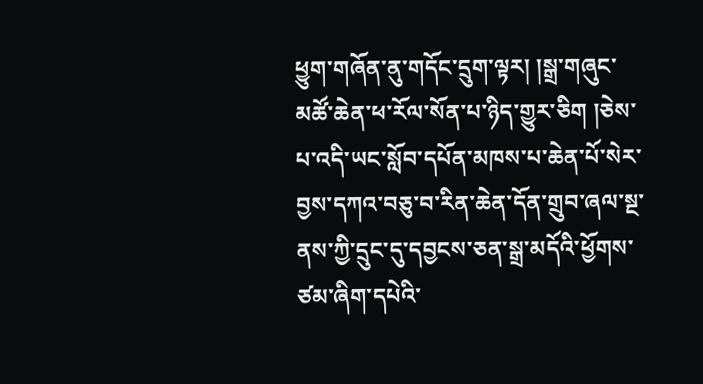ཕྱུག་གཞོན་ནུ་གདོང་དྲུག་ལྟར། །སྒྲ་གཞུང་མཚོ་ཆེན་ཕ་རོལ་སོན་པ་ཉིད་གྱུར་ཅིག །ཅེས་པ་འདི་ཡང་སློབ་དཔོན་མཁས་པ་ཆེན་པོ་སེར་བྱས་དཀའ་བཅུ་བ་རིན་ཆེན་དོན་གྲུབ་ཞལ་སྔ་ནས་ཀྱི་དྲུང་དུ་དབྱངས་ཅན་སྒྲ་མདོའི་ཕྱོགས་ཙམ་ཞིག་དཔེའི་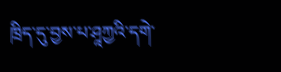ཁྲིད་དུ་བྱས་པ་ཤཱཀྱའི་དགེ་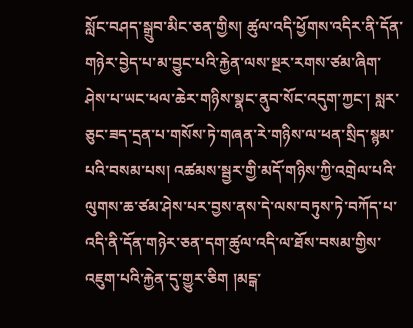སློང་བཤད་སྒྲུབ་མིང་ཅན་གྱིས། ཚུལ་འདི་ཕྱོགས་འདིར་ནི་དོན་གཉེར་བྱེད་པ་མ་བྱུང་པའི་རྐྱེན་ལས་སྔར་རགས་ཙམ་ཞིག་ཤེས་པ་ཡང་ཕལ་ཆེར་གཉིས་སྣང་ནུབ་སོང་འདུག་ཀྱང་། སླར་ཅུང་ཟད་དྲན་པ་གསོས་ཏེ་གཞན་རེ་གཉིས་ལ་ཕན་སྲིད་སྙམ་པའི་བསམ་པས། འཚམས་སྦྱར་གྱི་མདོ་གཉིས་ཀྱི་འགྲེལ་པའི་ལུགས་ཆ་ཙམ་ཤེས་པར་བྱས་ནས་དེ་ལས་བཏུས་ཏེ་བཀོད་པ་འདི་ནི་དོན་གཉེར་ཅན་དག་ཚུལ་འདི་ལ་ཐོས་བསམ་གྱིས་འཇུག་པའི་རྐྱེན་དུ་གྱུར་ཅིག །མངྒ་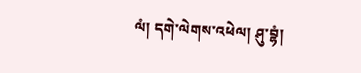ལཾ། དགེ་ལེགས་འཕེལ། ཤུ་བྷཾ།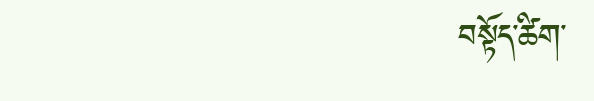བསྟོད་ཚིག་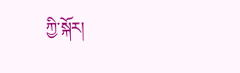ཀྱི་སྐོར།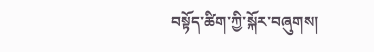བསྟོད་ཚིག་ཀྱི་སྐོར་བཞུགས།